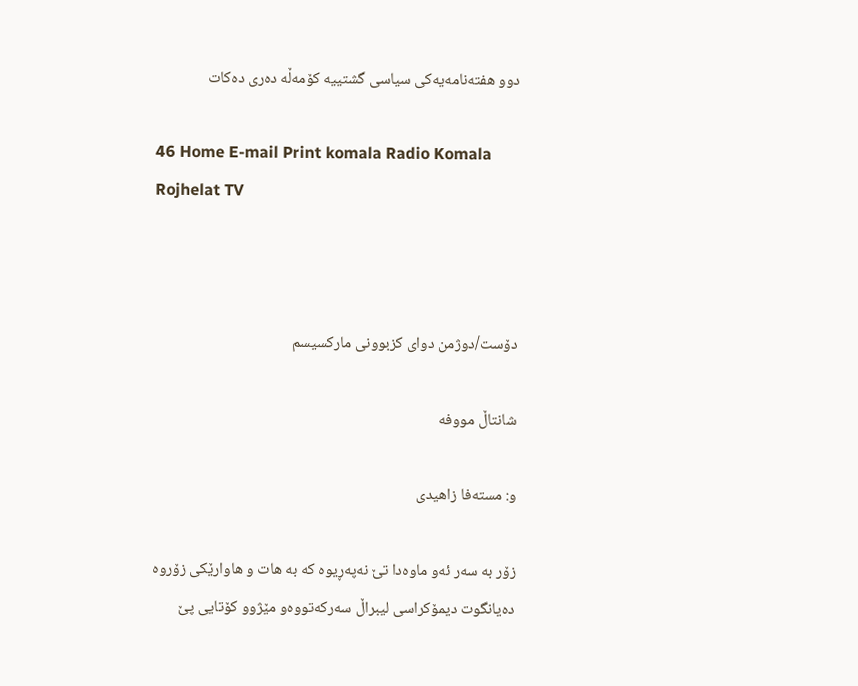دوو هفته‌نامه‌یه‌کی سیاسی گشتییه‌ کۆمه‌ڵه‌ ده‌ری ده‌کات

46 Home E-mail Print komala Radio Komala Rojhelat TV



دۆست/دوژمن دوای‌ كزبوونی‌ ماركسیسم

شانتاڵ‌ مووفه‌

و: مسته‌فا زاهیدی

زۆر به‌ سه‌ر ئه‌و ماوه‌دا تێ نه‌په‌ڕیوه‌ كه‌ به‌ هات و هاوارێكی‌ زۆروه‌ ده‌یانگوت دیمۆكراسی لیبراڵ سه‌ركه‌تووه‌و مێژوو كۆتایی پێ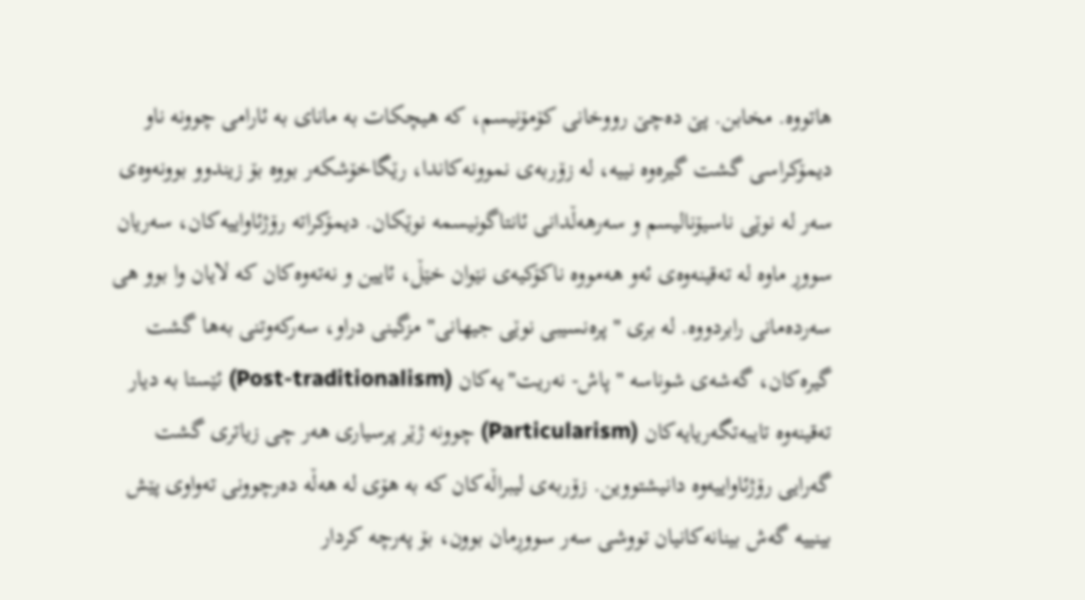هاتووه‌. مخابن. پێ ده‌چێ رووخانی‌ كۆمۆنیسم، كه‌ هیچكات به‌ مانای‌ به‌ ئارامی‌ چوونه‌ ناو دیمۆكراسی گشت گیره‌وه‌ نییه‌، له‌ زۆربه‌ی‌ نموونه‌كاندا، رێگاخۆشكه‌ر بووه‌ بۆ زیندوو بوونه‌وه‌ی‌ سه‌ر له‌ نوێی ناسیۆنالیسم و سه‌رهه‌ڵدانی‌ ئانتاگونیسمه‌ نوێكان. دیمۆكراته‌ رۆژئاواییه‌كان، سه‌ریان سووڕ ماوه‌ له‌ ته‌قینه‌وه‌ی‌ ئه‌و هه‌مووه‌ ناكۆكیه‌ی نێوان خێڵ‌، ئایین و نه‌ته‌وه‌كان كه‌ لایان وا بوو هی سه‌رده‌مانی‌ رابردووه‌. له‌ بری ‌"پره‌نسیبی نوێی جیهانی‌" مزگینی‌ دراو، سه‌ركه‌وتنی‌ به‌ها گشت گیره‌كان، گه‌شه‌ی‌ شوناسه‌ "پاش- نه‌ریت"یه‌كان (Post-traditionalism) ئێستا به‌ دیار ته‌قینه‌وه‌ تایبه‌تگه‌ریایه‌كان (Particularism) چوونه‌ ژێر پرسیاری‌ هه‌ر چی زیاتری‌ گشت گه‌رایی رۆژئاواییه‌وه‌ دانیشتووین. زۆربه‌ی‌ لیبراڵه‌كان كه‌ به‌ هۆی‌ له‌ هه‌ڵه‌ ده‌رچوونی‌ ته‌واوی‌ پێش بینییه‌ گه‌ش بینانه‌كانیان تووشی سه‌ر سووڕمان بوون، بۆ په‌رچه‌ كردار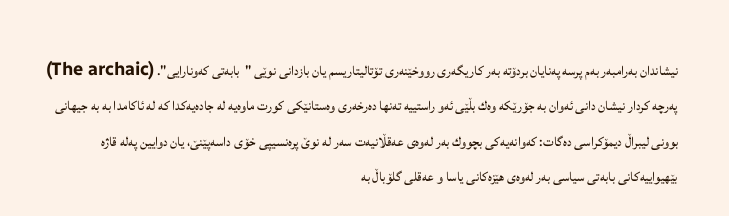نیشاندان به‌رامبه‌ر به‌م پرسه‌ په‌نایان بردۆته‌ به‌ر كاریگه‌ری‌ رووخێنه‌ری‌ تۆتالیتاریسم یان بازدانی‌ نوێی "بابه‌تی‌ كه‌ونارایی". (The archaic) په‌رچه‌ كردار نیشان دانی‌ ئه‌وان به‌ جۆرێكه‌ وه‌ك بڵێی ئه‌و راستییه‌ ته‌نها ده‌رخه‌ری‌ وه‌ستانێكی‌ كورت ماوه‌یه‌ له‌ جاده‌یه‌كدا كه‌ له‌ ئاكامدا به‌ به‌ جیهانی‌ بوونی‌ لیبراڵ دیمۆكراسی ده‌گات: كه‌وانه‌یه‌كی‌ بچووك به‌ر له‌وه‌ی‌ عه‌قڵانیه‌ت سه‌ر له‌ نوێ‌ پره‌نسیپی خۆی‌ داسه‌پێنێ‌، یان دوایین په‌له‌ قاژه‌ بێهیواییه‌كانی‌ بابه‌تی‌ سیاسی به‌ر له‌وه‌ی‌ هێزه‌كانی‌ یاسا و عه‌قلی گلۆباڵ به‌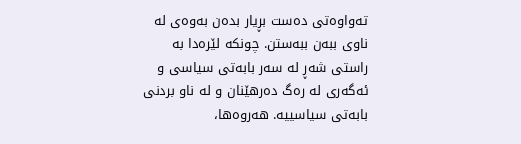ته‌واوه‌تی‌ ده‌ست بڕیار بده‌ن به‌وه‌ی‌ له‌ ناوی‌ ببه‌ن ببه‌ستن. چونكه‌ لێره‌دا به‌ راستی‌ شه‌ڕ له سه‌ر بابه‌تی‌ سیاسی و ئه‌گه‌ری‌ له‌ ره‌گ ده‌رهێنان و له‌ ناو بردنی‌ بابه‌تی‌ سیاسییه‌. هه‌روه‌ها،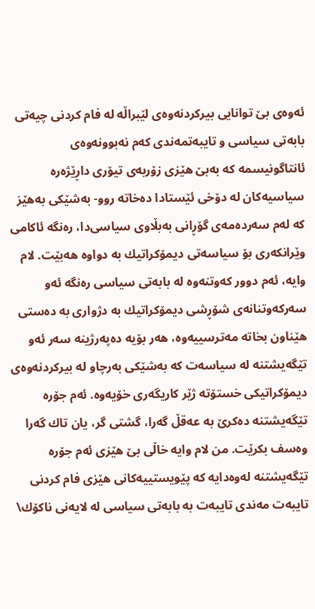ئه‌وه‌ی‌ بێ توانایی بیركردنه‌وه‌ی‌ لێبراڵه‌ له‌ فام كردنی‌ چیه‌تی بابه‌تی‌ سیاسی و تایبه‌تمه‌ندی‌ كه‌م نه‌بوونه‌وه‌ی‌ ئانتاگونیسمه‌ كه‌ به‌بێ هێزی‌ زۆربه‌ی‌ تیۆری‌ داڕێژه‌ره‌ سیاسیه‌كان له‌ دۆخی‌ ئێستادا ده‌خاته‌ روو- به‌شێكی‌ به‌هێز كه‌ له‌م سه‌رده‌مه‌ی‌ گۆڕانی‌ به‌بڵاوی‌ سیاسی‌دا، ره‌نگه‌ ئاكامی‌ وێرانكه‌ری‌ بۆ سیاسه‌تی‌ دیمۆكراتیك به‌ دواوه‌ هه‌بێت. لام وایه‌، ئه‌م دوور كه‌وتنه‌وه‌ له‌ بابه‌تی‌ سیاسی ره‌نگه‌ ئه‌و سه‌ركه‌وتنانه‌ی‌ شۆڕشی دیمۆكراتیك به‌ دژواری‌ به‌ ده‌ستی‌ هێناون بخاته‌ مه‌ترسییه‌وه‌، هه‌ر بۆیه‌ ده‌په‌رژینه‌ سه‌ر ئه‌و تێگه‌یشتنه له‌ سیاسه‌ت كه‌ به‌شێكی‌ به‌رچاو له‌ بیركردنه‌وه‌ی‌ دیمۆكراتیكی‌ خستۆته‌ ژێر كاریگه‌ری‌ خۆیه‌وه‌. ئه‌م جۆره‌ تێگه‌یشتنه‌ ده‌كرێ‌ به‌ عه‌قڵ گه‌را، گشتی‌ گر، یان تاك گه‌را وه‌سف بكرێت. من لام وایه‌ خاڵی بێ هێزی‌ ئه‌م جۆره‌ تێگه‌یشتنه‌ له‌وه‌دایه‌ كه‌ پێویستییه‌كانی‌ هێزی‌ فام كردنی‌ تایبه‌ت مه‌ندی‌ تایبه‌ت به‌ بابه‌تی‌ سیاسی له‌ لایه‌نی‌ ناكۆك\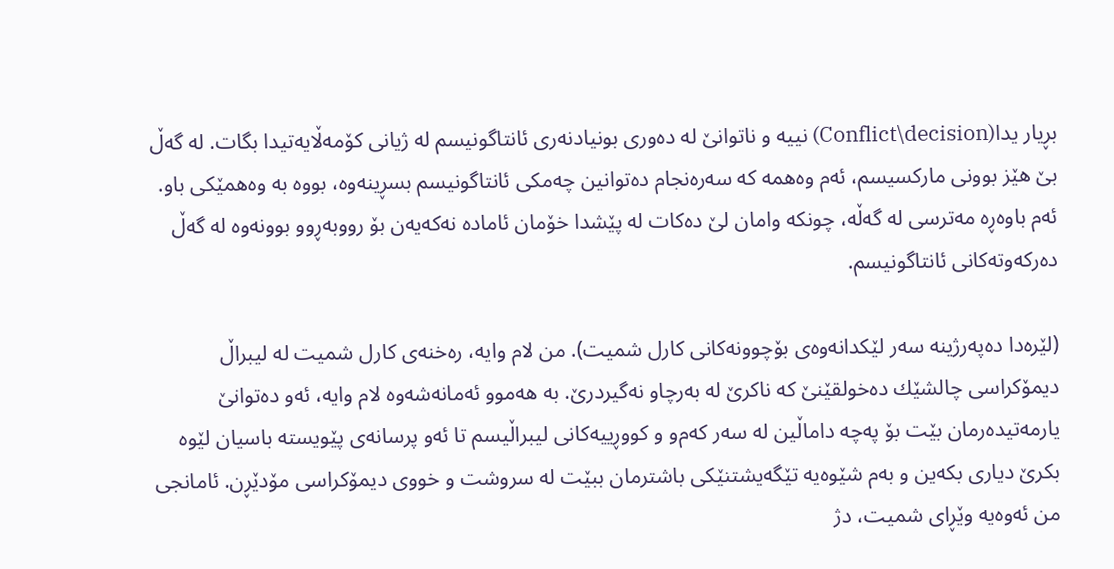بڕیار یدا(Conflict\decision) نییه‌ و ناتوانێ‌ له‌ ده‌وری‌ بونیادنه‌ری‌ ئانتاگونیسم له‌ ژیانی‌ كۆمه‌ڵایه‌تیدا بگات. له‌ گه‌ڵ بێ هێز بوونی‌ ماركسیسم، ئه‌م وه‌همه‌ كه‌ سه‌ره‌نجام ده‌توانین چه‌مكی‌ ئانتاگونیسم بسڕینه‌وه‌، بووه‌ به‌ وه‌همێكی‌ باو. ئه‌م باوه‌ڕه‌ مه‌ترسی له‌ گه‌ڵه‌، چونكه‌ وامان لێ ده‌كات له‌ پێشدا خۆمان ئاماده‌ نه‌كه‌یه‌ن بۆ رووبه‌ڕوو بوونه‌وه‌ له‌ گه‌ڵ ده‌ركه‌وته‌كانی‌ ئانتاگونیسم.

(لێره‌دا ده‌په‌رژینه‌ سه‌ر لێكدانه‌وه‌ی‌ بۆچوونه‌كانی‌ كارل شمیت). من لام وایه‌، ره‌خنه‌ی‌ كارل شمیت له‌ لیبراڵ دیمۆكراسی چالشێك ده‌خولقێنێ‌ كه‌ ناكرێ‌ له‌ به‌رچاو نه‌گیردرێ‌. به‌ هه‌موو ئه‌مانه‌شه‌وه‌ لام وایه‌، ئه‌و ده‌توانێ یارمه‌تیده‌رمان بێت بۆ په‌چه‌ داماڵین له‌ سه‌ر كه‌م‌و و كووڕییه‌كانی‌ لیبراڵیسم تا ئه‌و پرسانه‌ی‌ پێویسته‌ باسیان لێوه‌ بكرێ‌ دیاری‌ بكه‌ین و به‌م شێوه‌یه‌ تێگه‌یشتنێكی‌ باشترمان ببێت له‌ سروشت و خووی‌ دیمۆكراسی مۆدێڕن. ئامانجی‌ من ئه‌وه‌یه‌ وێڕای‌ شمیت، دژ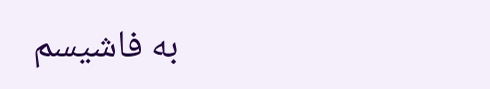به‌ فاشیسم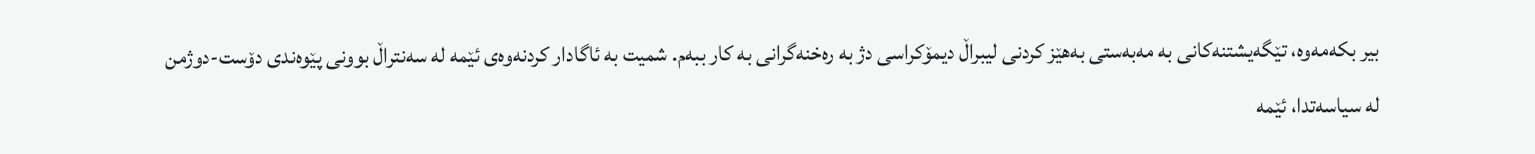بیر بكه‌مه‌وه‌، تێگه‌یشتنه‌كانی‌ به‌ مه‌به‌ستی‌ به‌هێز كردنی‌ لیبراڵ دیمۆكراسی دژ به‌ ره‌خنه‌گرانی‌ به‌ كار ببه‌م. شمیت به‌ ئاگادار كردنه‌وه‌ی‌ ئێمه‌ له‌ سه‌نتراڵ بوونی‌ پێوه‌ندی‌ دۆست-دوژمن له‌ سیاسه‌تدا، ئێمه‌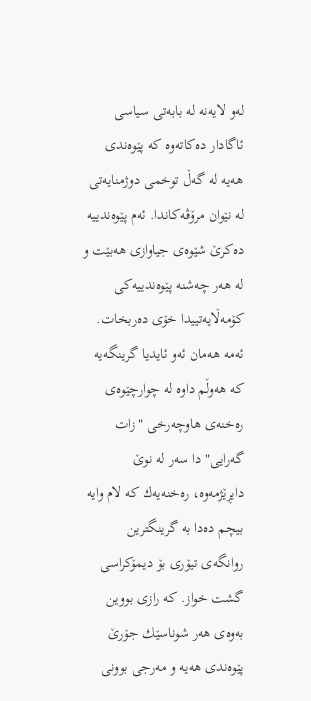له‌و لایه‌نه‌ له‌ بابه‌تی‌ سیاسی ئاگادار ده‌كاته‌وه‌ كه‌ پێوه‌ندی‌ هه‌یه‌ له‌ گه‌ڵ‌ توخمی‌ دوژمنایه‌تی‌ له‌ نێوان مرۆڤه‌كاندا. ئه‌م پێوه‌ندییه‌ ده‌كرێ‌ شێوه‌ی‌ جیاوازی‌ هه‌بێت و له‌ هه‌ر چه‌شنه‌ پێوه‌ندییه‌كی‌ كۆمه‌ڵایه‌تییدا خۆی‌ ده‌ربخات. ئه‌مه‌ هه‌مان ئه‌و ئایدیا گرینگه‌یه‌ كه‌ هه‌وڵم داوه‌ له‌ چوارچێوه‌ی‌ ره‌خنه‌ی‌ هاوچه‌رخی‌ "زات گه‌رایی" دا سه‌ر له‌ نوێ‌ دایڕێژمه‌وه‌، ره‌خنه‌یه‌ك كه‌ لام وایه‌ بیچم ده‌دا به‌ گرینگترین روانگه‌ی‌ تیۆری‌ بۆ دیمۆكراسی گشت خواز. كه‌ رازی‌ بووین به‌وه‌ی‌ هه‌ر شوناسێك جۆرێ‌ پێوه‌ندی‌ هه‌یه‌ و مه‌رجی‌ بوونی‌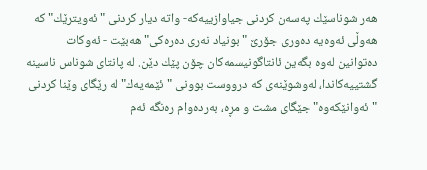هه‌ر شوناسێك په‌سه‌ن كردنی‌ جیاوازییه‌كه‌- واته‌ دیار كردنی‌ "ئه‌ویترێك" كه‌ هه‌وڵی ئه‌وه‌یه‌ ده‌وری‌ جۆرێ‌ "بونیاد نه‌ری‌ ده‌ره‌كی‌" هه‌بێت - ئه‌وكات ده‌توانین له‌وه‌ بگه‌ین ئانتاگونیسمه‌كان چۆن پێك دێن. له‌ پانتای‌ شوناس ناسینه‌ گشتییه‌كاندا، له‌وشوێنه‌ی كه‌ درووست بوونی‌ "ئێمه‌یه‌ك" له‌ رێگای‌ وێنا كردنی‌ "ئه‌وانێكه‌وه‌" جێگای‌ مشت و مڕه‌، به‌رده‌وام ره‌نگه‌ ئه‌م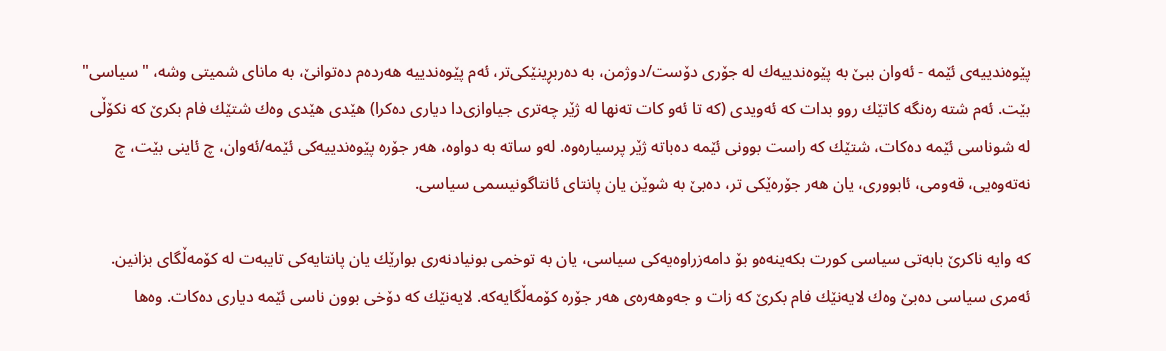پێوه‌ندییه‌ی‌ ئێمه‌ - ئه‌وان ببێ به‌ پێوه‌ندییه‌ك له‌ جۆری‌ دۆست/دوژمن، به‌ ده‌ربڕینێكی‌تر، ئه‌م پێوه‌ندییه‌ هه‌رده‌م ده‌توانێ‌، به‌ مانای‌ شمیتی‌ وشه‌، "سیاسی" بێت. ئه‌م شته‌ ره‌نگه‌ كاتێك روو بدات كه‌ ئه‌ویدی ‌(كه‌ تا ئه‌و كات ته‌نها له‌ ژێر چه‌تری جیاوازی‌دا دیاری‌ ده‌كرا) هێدی‌ هێدی‌ وه‌ك شتێك فام بكرێ‌ كه‌ نكۆڵی له‌ شوناسی ئێمه‌ ده‌كات، شتێك كه‌ راست بوونی‌ ئێمه‌ ده‌باته‌ ژێر پرسیاره‌وه‌. له‌و ساته‌ به‌ دواوه‌، هه‌ر جۆره‌ پێوه‌ندییه‌كی‌ ئێمه‌/ئه‌وان، چ ئاینی بێت، چ نه‌ته‌وه‌یی، قه‌ومی‌، ئابووری‌، یان هه‌ر جۆره‌ێكی‌ تر، ده‌بێ به‌ شوێن یان پانتای‌ ئانتاگونیسمی سیاسی.

كه‌ وایه‌ ناكرێ‌ بابه‌تی‌ سیاسی كورت بكه‌ینه‌ه‌و بۆ دامه‌زراوه‌یه‌كی‌ سیاسی، یان به‌ توخمی‌ بونیادنه‌ری‌ بوارێك یان پانتایه‌كی‌ تایبه‌ت له‌ كۆمه‌ڵگای‌ بزانین. ئه‌مری سیاسی ده‌بێ وه‌ك لایه‌نێك فام بكرێ‌ كه‌ زات و جه‌وهه‌ره‌ی‌ هه‌ر جۆره‌ كۆمه‌ڵگایه‌كه‌. لایه‌نێك كه‌ دۆخی‌ بوون ناسی ئێمه‌ دیاری‌ ده‌كات. وه‌ها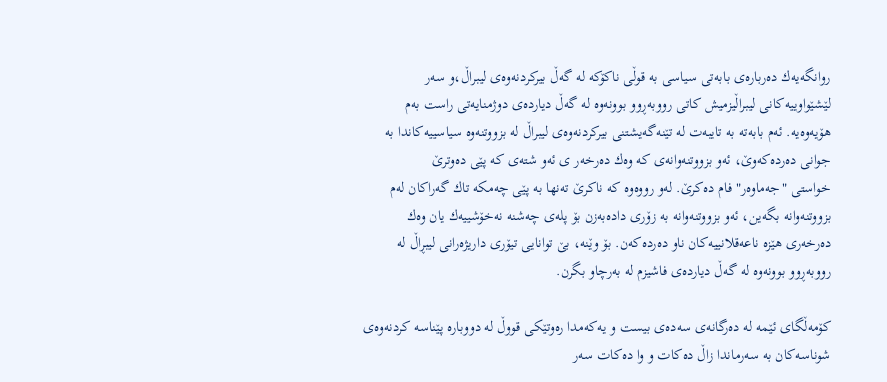روانگه‌یه‌ك ده‌رباره‌ی‌ بابه‌تی سیاسی به‌ قوڵی ناكۆكه‌ له‌ گه‌ڵ بیركردنه‌وه‌ی‌ لیبراڵ،و سه‌ر لێشێواوییه‌كانی‌ لیبراڵیزمیش كاتی‌ رووبه‌ڕوو بوونه‌وه‌ له‌ گه‌ڵ دیارده‌ی‌ دوژمنایه‌تی‌ راست به‌م هۆیه‌وه‌یه‌. ئه‌م بابه‌ته‌ به‌ تایبه‌ت له‌ تێنه‌گه‌یشتنی‌ بیركردنه‌وه‌ی‌ لیبراڵ له‌ بزووتنه‌وه‌ سیاسییه‌كاندا به‌ جوانی‌ ده‌رده‌كه‌وێ‌، ئه‌و بزووتنه‌وانه‌ی‌ كه‌ وه‌ك ده‌رخه‌ر ی‌ ئه‌و شته‌ی‌ كه‌ پێی ده‌وترێ‌ خواستی ‌"جه‌ماوه‌ر" فام ده‌كرێ‌. له‌و رووه‌وه‌ كه‌ ناكرێ‌ ته‌نها به‌ پێی‌ چه‌مكه‌ تاك گه‌راكان له‌م بزووتنه‌وانه‌ بگه‌ین، ئه‌و بزووتنه‌وانه‌ به‌ زۆری‌ داده‌به‌زن بۆ پله‌ی‌ چه‌شنه‌ نه‌خۆشییه‌ك یان وه‌ك ده‌رخه‌ری‌ هێزه‌ ناعه‌قلانییه‌كان ناو ده‌رده‌كه‌ن. بۆ وێنه‌، بێ توانایی تیۆری‌ داریژه‌رانی‌ لیبڕاڵ له‌ رووبه‌ڕوو بوونه‌وه‌ له‌ گه‌ڵ دیارده‌ی‌ فاشیزم له‌ به‌رچاو بگرن.

كۆمه‌ڵگای‌ ئێمه‌ له‌ ده‌رگانه‌ی‌ سه‌ده‌ی بیست و یه‌كه‌مدا ره‌وتێكی‌ قووڵ له‌ دووباره‌ پێناسه‌ كردنه‌وه‌ی‌ شوناسه‌كان به‌ سه‌رماندا زاڵ ده‌كات و وا ده‌كات سه‌ر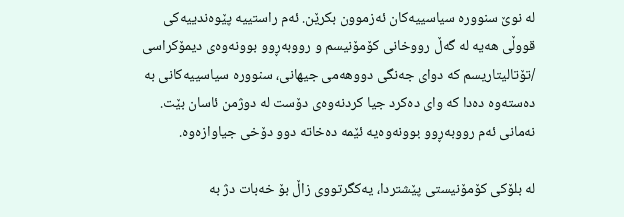له‌ نوێ سنووره‌ سیاسییه‌كان ئه‌زموون بكرێن. ئه‌م راستییه‌ پێوه‌ندییه‌كی‌ قووڵی هه‌یه‌ له‌ گه‌ڵ رووخانی‌ كۆمۆنیسم و رووبه‌ڕوو بوونه‌وه‌ی‌ دیمۆكراسی /تۆتالیتاریسم كه‌ دوای‌ جه‌نگی‌ دووهه‌می‌ جیهانی، سنووره‌ سیاسییه‌كانی‌ به‌ ده‌سته‌وه‌ ده‌دا كه‌ وای‌ ده‌كرد جیا كردنه‌وه‌ی‌ دۆست له‌ دوژمن ئاسان بێت. نه‌مانی‌ ئه‌م رووبه‌ڕوو بوونه‌وه‌یه‌ ئێمه‌ ده‌خاته‌ دوو دۆخی‌ جیاوازه‌وه‌.

له‌ بلۆكی كۆمۆنیستی‌ پێشتردا، یه‌كگرتووی‌ زاڵ بۆ خه‌بات دژ به‌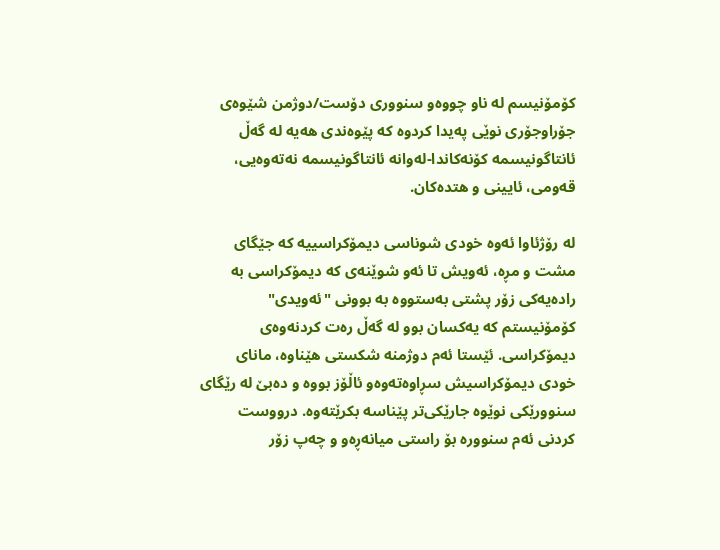كۆمۆنیسم له‌ ناو چووه‌و سنووری‌ دۆست/دوژمن شێوه‌ی‌ جۆراوجۆری‌ نوێی په‌یدا كردوه‌ كه‌ پێوه‌ندی‌ هه‌یه‌ له‌ گه‌ڵ ئانتاگونیسمه‌ كۆنه‌كاندا-له‌وانه‌ ئانتاگونیسمه‌ نه‌ته‌وه‌یی، قه‌ومی‌، ئایینی و هتده‌كان.

له‌ رۆژئاوا ئه‌وه‌ خودی‌ شوناسی دیمۆكراسییه‌ كه‌ جێگای‌ مشت و مڕه‌، ئه‌ویش تا ئه‌و شوێنه‌ی‌ كه‌ دیمۆكراسی به‌ راده‌یه‌كی‌ زۆر پشتی‌ به‌ستووه‌ به‌ بوونی‌ "ئه‌ویدی‌" كۆمۆنیستم كه‌ یه‌كسان بوو له‌ گه‌ڵ ره‌ت كردنه‌وه‌ی‌ دیمۆكراسی. ئێستا ئه‌م دوژمنه‌ شكستی‌ هێناوه‌، مانای‌ خودی‌ دیمۆكراسیش سڕاوه‌ته‌وه‌و ئاڵۆز بووه‌ و ده‌بێ له‌ رێگای‌ سنوورێكی‌ نوێوه‌ جارێكی‌تر پێناسه‌ بكرێته‌وه‌. درووست كردنی‌ ئه‌م سنووره‌ بۆ راستی‌ میانه‌ڕه‌و و چه‌پ زۆر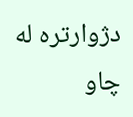دژوارتره‌ له‌ چاو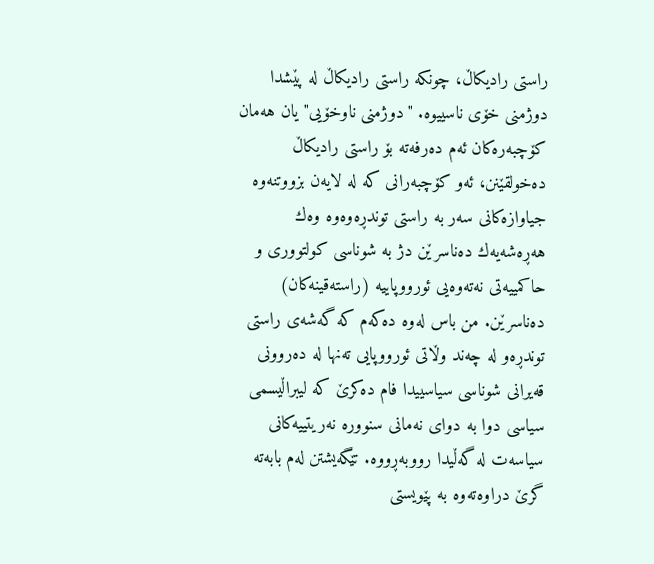راستی‌ رادیكاڵ، چونكه‌ راستی‌ رادیكاڵ له‌ پێشدا دوژمنی‌ خۆی‌ ناسییوه‌. "دوژمنی‌ ناوخۆیی" یان هه‌مان كۆچبه‌ره‌كان ئه‌م ده‌رفه‌ته‌ بۆ راستی‌ رادیكاڵ ده‌خولقێنن، ئه‌و كۆچبه‌رانی‌ كه‌ له‌ لایه‌ن بزووتنه‌وه‌ جیاوازه‌كانی‌ سه‌ر به‌ راستی‌ توندڕه‌وه‌وه‌ وه‌ك هه‌ڕه‌شه‌یه‌ك ده‌ناسرێن دژ به‌ شوناسی كولتووری‌ و حاكمییه‌تی‌ نه‌ته‌وه‌یی ئورووپاییه‌ (راسته‌قینه‌كان) ده‌ناسرێن. من باس له‌وه‌ ده‌كه‌م كه‌ گه‌شه‌ی‌ راستی‌ توندڕه‌و له‌ چه‌ند وڵاتی‌ ئورووپایی ته‌نها له‌ ده‌روونی‌ قه‌یرانی‌ شوناسی سیاسییدا فام ده‌كرێ‌ كه‌ لیبراڵیسمی‌ سیاسی دوا به‌ دوای‌ نه‌مانی‌ سنووره‌ نه‌ریتییه‌كانی‌ سیاسه‌ت له‌ گه‌ڵیدا رووبه‌ڕووه‌. تێگه‌یشتن له‌م بابه‌ته‌ گرێ‌ دراوه‌ته‌وه‌ به‌ پێویستی‌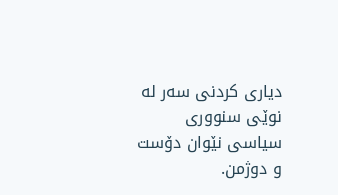دیاری كردنی‌ سه‌ر له‌ نوێی سنووری‌ سیاسی نێوان دۆست و دوژمن.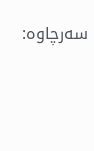سه‌رچاوه‌: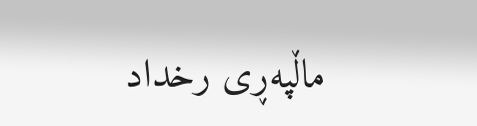ماڵپه‌ڕی رخداد